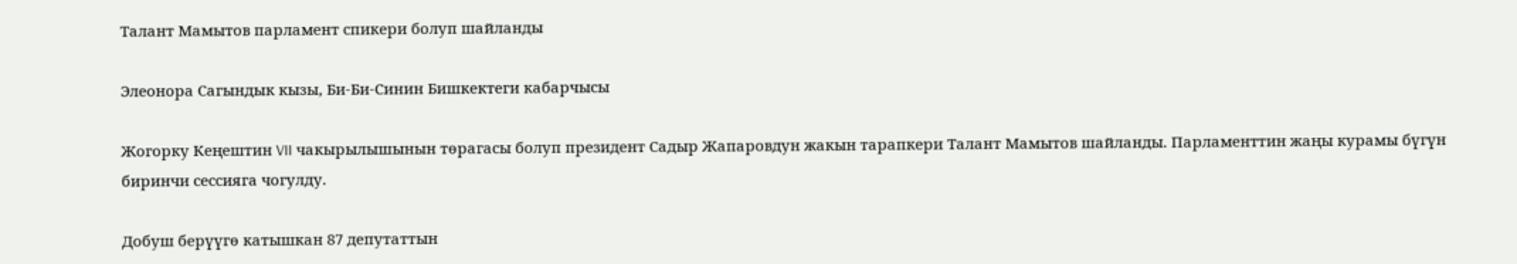Талант Мамытов парламент спикери болуп шайланды

Элеонора Сагындык кызы, Би-Би-Синин Бишкектеги кабарчысы

Жогорку Кеңештин VII чакырылышынын төрагасы болуп президент Садыр Жапаровдун жакын тарапкери Талант Мамытов шайланды. Парламенттин жаңы курамы бүгүн биринчи сессияга чогулду.

Добуш берүүгө катышкан 87 депутаттын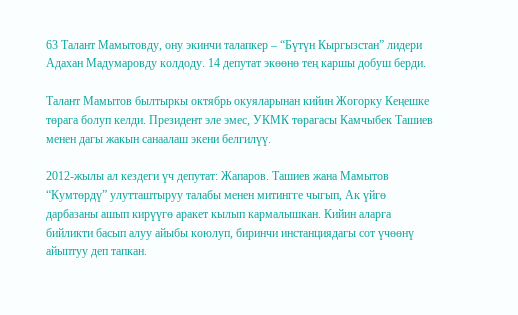63 Талант Мамытовду, ону экинчи талапкер – “Бүтүн Кыргызстан” лидери Адахан Мадумаровду колдоду. 14 депутат экөөнө тең каршы добуш берди.

Талант Мамытов былтыркы октябрь окуяларынан кийин Жогорку Кеңешке төрага болуп келди. Президент эле эмес, УКМК төрагасы Камчыбек Ташиев менен дагы жакын санаалаш экени белгилүү.

2012-жылы ал кездеги үч депутат: Жапаров. Ташиев жана Мамытов “Кумтөрдү” улутташтыруу талабы менен митингге чыгып, Ак үйгө дарбазаны ашып кирүүгө аракет кылып кармалышкан. Кийин аларга бийликти басып алуу айыбы коюлуп, биринчи инстанциядагы сот үчөөнү айыптуу деп тапкан.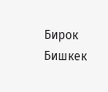Бирок Бишкек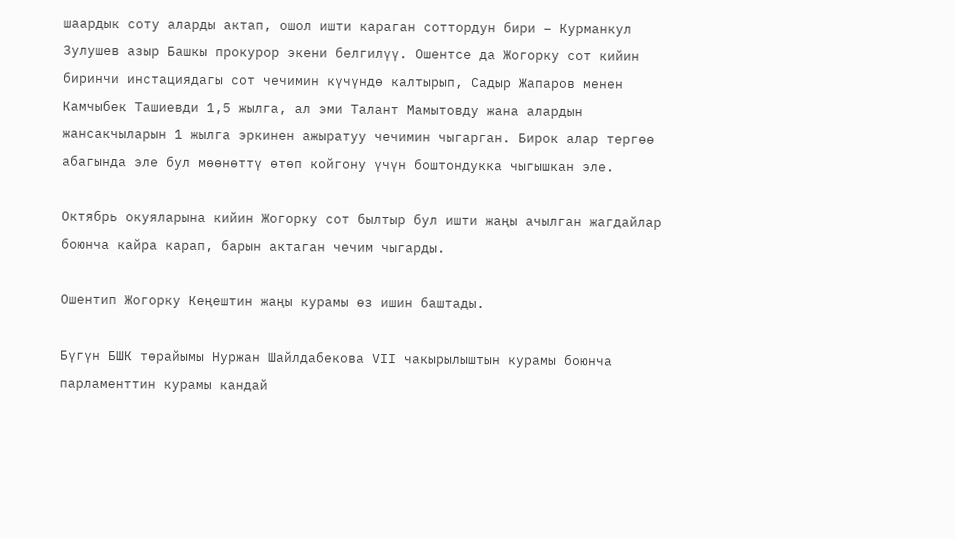шаардык соту аларды актап, ошол ишти караган соттордун бири – Курманкул Зулушев азыр Башкы прокурор экени белгилүү. Ошентсе да Жогорку сот кийин биринчи инстациядагы сот чечимин күчүндө калтырып, Садыр Жапаров менен Камчыбек Ташиевди 1,5 жылга, ал эми Талант Мамытовду жана алардын жансакчыларын 1 жылга эркинен ажыратуу чечимин чыгарган. Бирок алар тергөө абагында эле бул мөөнөттү өтөп койгону үчүн боштондукка чыгышкан эле.

Октябрь окуяларына кийин Жогорку сот былтыр бул ишти жаңы ачылган жагдайлар боюнча кайра карап, барын актаган чечим чыгарды.

Ошентип Жогорку Кеңештин жаңы курамы өз ишин баштады.

Бүгүн БШК төрайымы Нуржан Шайлдабекова VII чакырылыштын курамы боюнча парламенттин курамы кандай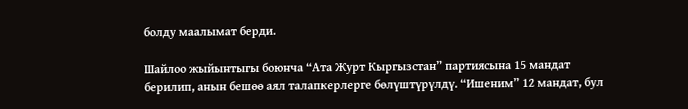болду маалымат берди.

Шайлоо жыйынтыгы боюнча “Ата Журт Кыргызстан” партиясына 15 мандат берилип, анын бешөө аял талапкерлерге бөлүштүрүлдү. “Ишеним” 12 мандат, бул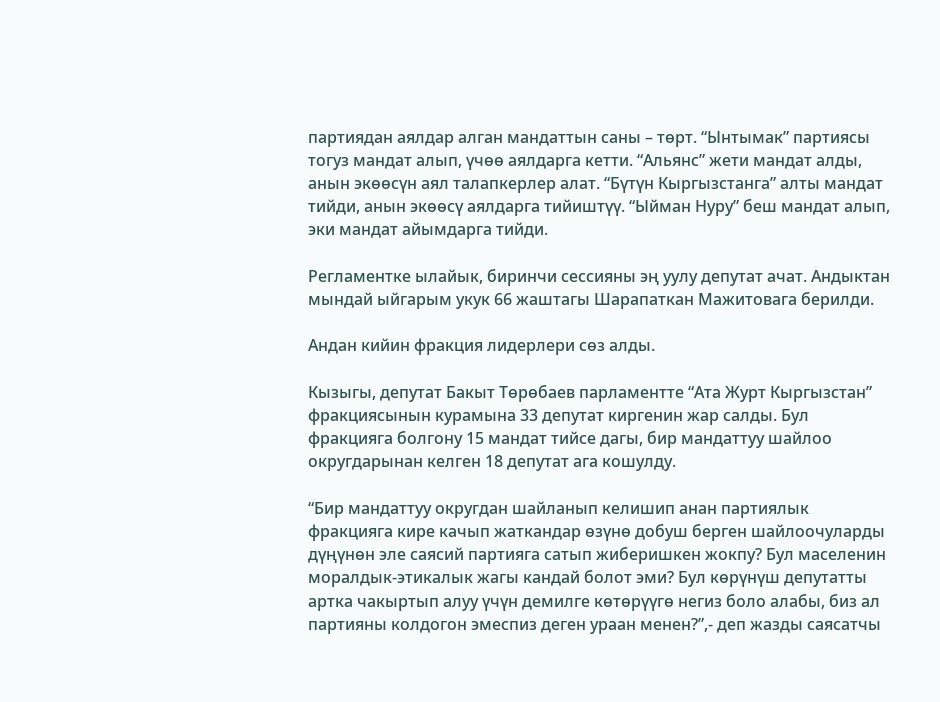партиядан аялдар алган мандаттын саны – төрт. “Ынтымак” партиясы тогуз мандат алып, үчөө аялдарга кетти. “Альянс” жети мандат алды, анын экөөсүн аял талапкерлер алат. “Бүтүн Кыргызстанга” алты мандат тийди, анын экөөсү аялдарга тийиштүү. “Ыйман Нуру” беш мандат алып, эки мандат айымдарга тийди.

Регламентке ылайык, биринчи сессияны эң уулу депутат ачат. Андыктан мындай ыйгарым укук 66 жаштагы Шарапаткан Мажитовага берилди.

Андан кийин фракция лидерлери сөз алды.

Кызыгы, депутат Бакыт Төрөбаев парламентте “Ата Журт Кыргызстан” фракциясынын курамына 33 депутат киргенин жар салды. Бул фракцияга болгону 15 мандат тийсе дагы, бир мандаттуу шайлоо округдарынан келген 18 депутат ага кошулду.

“Бир мандаттуу округдан шайланып келишип анан партиялык фракцияга кире качып жаткандар өзүнө добуш берген шайлоочуларды дүңүнөн эле саясий партияга сатып жиберишкен жокпу? Бул маселенин моралдык-этикалык жагы кандай болот эми? Бул көрүнүш депутатты артка чакыртып алуу үчүн демилге көтөрүүгө негиз боло алабы, биз ал партияны колдогон эмеспиз деген ураан менен?”,- деп жазды саясатчы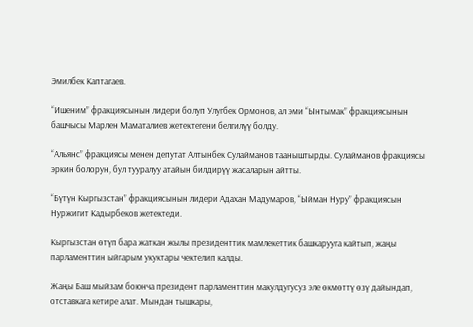Эмилбек Каптагаев.

“Ишеним” фракциясынын лидери болуп Улугбек Ормонов, ал эми “Ынтымак” фракциясынын башчысы Марлен Маматалиев жетектегени белгилүү болду.

“Альянс” фракциясы менен депутат Алтынбек Сулайманов тааныштырды. Сулайманов фракциясы эркин болорун, бул тууралуу атайын билдирүү жасаларын айтты.

“Бүтүн Кыргызстан” фракциясынын лидери Адахан Мадумаров, “Ыйман Нуру” фракциясын Нуржигит Кадырбеков жетектеди.

Кыргызстан өтүп бара жаткан жылы президенттик мамлекеттик башкарууга кайтып, жаңы парламенттин ыйгарым укуктары чектелип калды.

Жаңы Баш мыйзам боюнча президент парламенттин макулдугусуз эле өкмөттү өзү дайындап, отставкага кетире алат. Мындан тышкары,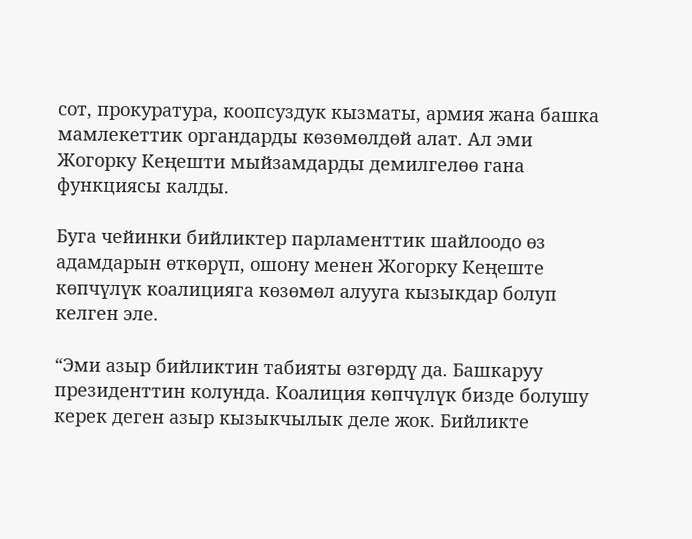сот, прокуратура, коопсуздук кызматы, армия жана башка мамлекеттик органдарды көзөмөлдөй алат. Ал эми Жогорку Кеңешти мыйзамдарды демилгелөө гана функциясы калды.

Буга чейинки бийликтер парламенттик шайлоодо өз адамдарын өткөрүп, ошону менен Жогорку Кеңеште көпчүлүк коалицияга көзөмөл алууга кызыкдар болуп келген эле.

“Эми азыр бийликтин табияты өзгөрдү да. Башкаруу президенттин колунда. Коалиция көпчүлүк бизде болушу керек деген азыр кызыкчылык деле жок. Бийликте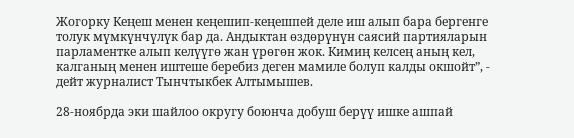Жогорку Кеңеш менен кеңешип-кеңешпей деле иш алып бара бергенге толук мүмкүнчүлүк бар да. Андыктан өздөрүнүн саясий партияларын парламентке алып келүүгө жан үрөгөн жок. Кимиң келсең аның кел, калганың менен иштеше беребиз деген мамиле болуп калды окшойт”, - дейт журналист Тынчтыкбек Алтымышев.

28-ноябрда эки шайлоо округу боюнча добуш берүү ишке ашпай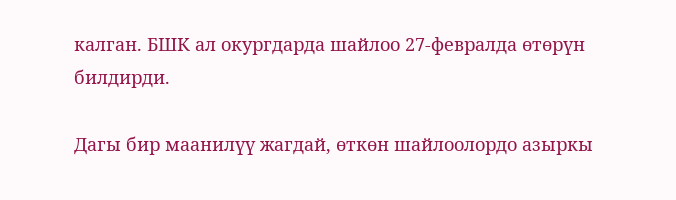калган. БШК ал окургдарда шайлоо 27-февралда өтөрүн билдирди.

Дагы бир маанилүү жагдай, өткөн шайлоолордо азыркы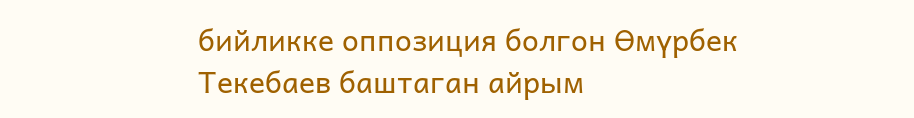бийликке оппозиция болгон Өмүрбек Текебаев баштаган айрым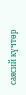саясий күчтөр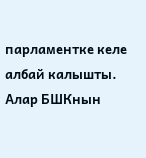парламентке келе албай калышты. Алар БШКнын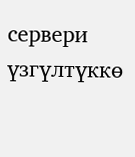сервери үзгүлтүккө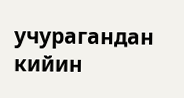учурагандан кийин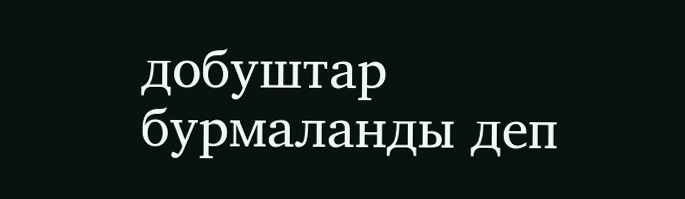добуштар бурмаланды деп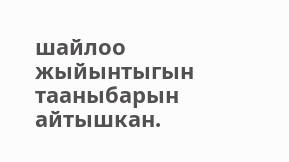шайлоо жыйынтыгын тааныбарын айтышкан.